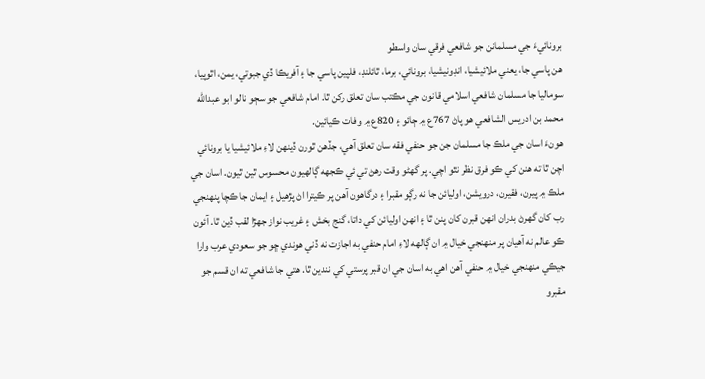برونائيءَ جي مسلمانن جو شافعي فرقي سان واسطو
هن پاسي جا، يعني ملائيشيا، انڊونيشيا، برونائي، برما، ٿائلنڊ، فلپين پاسي جا ۽ آفريڪا ڏي جبوتي، يمن، اٿوپيا، سوماليا جا مسلمان شافعي اسلامي قانون جي مڪتب سان تعلق رکن ٿا. امام شافعي جو سڄو نالو ابو عبدالله محمد بن ادريس الشافعي هو پاڻ 767ع ۾ ڄائو ۽ 820ع ۾ وفات ڪيائين.
هونءَ اسان جي ملڪ جا مسلمان جن جو حنفي فقه سان تعلق آهي، جڏهن ٿورن ڏينهن لاءِ ملائيشيا يا برونائي اچن ٿا ته هنن کي ڪو فرق نظر نٿو اچي. پر گهڻو وقت رهڻ تي ئي ڪجهه ڳالهيون محسوس ٿين ٿيون. اسان جي ملڪ ۾ پيرن، فقيرن، درويشن، اوليائن جا نه رڳو مقبرا ۽ درگاهون آهن پر ڪيترا اڻ پڙهيل ۽ ايمان جا ڪچا پنهنجي رب کان گهرڻ بدران انهن قبرن کان پنن ٿا ۽ انهن اوليائن کي داتا، گنج بخش ۽ غريب نواز جهڙا لقب ڏين ٿا. آئون ڪو عالم نه آهيان پر منهنجي خيال ۾ ان ڳالهه لاءِ امام حنفي به اجازت نه ڏني هوندي ڇو جو سعودي عرب وارا جيڪي منهنجي خيال ۾ حنفي آهن اهي به اسان جي ان قبر پرستي کي نندين ٿا. هتي جا شافعي ته ان قسم جو مقبرو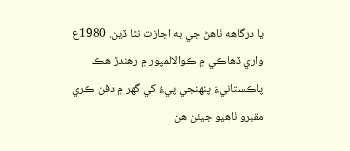يا درگاهه ٺاهڻ جي به اجازت نٿا ڏين. 1980ع واري ڏهاڪي ۾ ڪوالالمپور ۾ رهندڙ هڪ پاڪستانيءَ پنهنجي پيءُ کي گهر ۾ دفن ڪري مقبرو ٺاهيو جيئن هن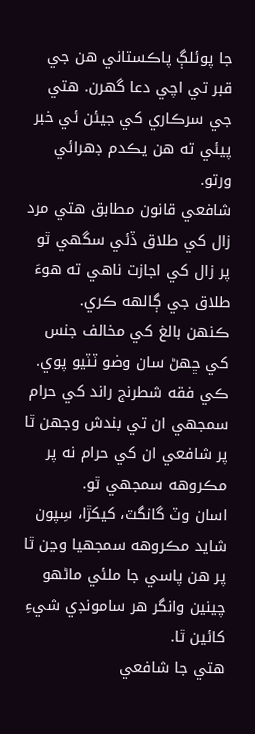جا پوئلڳ پاڪستاني هن جي قبر تي اچي دعا گهرن. هتي جي سرڪاري کي جيئن ئي خبر پيئي ته هن يڪدم ڊهرائي ورتو.
شافعي قانون مطابق هتي مرد زال کي طلاق ڏئي سگهي ٿو پر زال کي اجازت ناهي ته هوءَ طلاق جي ڳالهه ڪري.
ڪنهن بالغ کي مخالف جنس کي ڇهڻ سان وضو ٽٽيو پوي.
ڪي فقه شطرنج راند کي حرام سمجھي ان تي بندش وجھن ٿا پر شافعي ان کي حرام نه پر مڪروهه سمجھي ٿو.
اسان وٽ گانگٽ، کيکڙا، سِپون شايد مڪروهه سمجھيا وڃن ٿا پر هن پاسي جا ملئي ماڻهو چينين وانگر هر سامونڊي شيءِ کائين ٿا.
هتي جا شافعي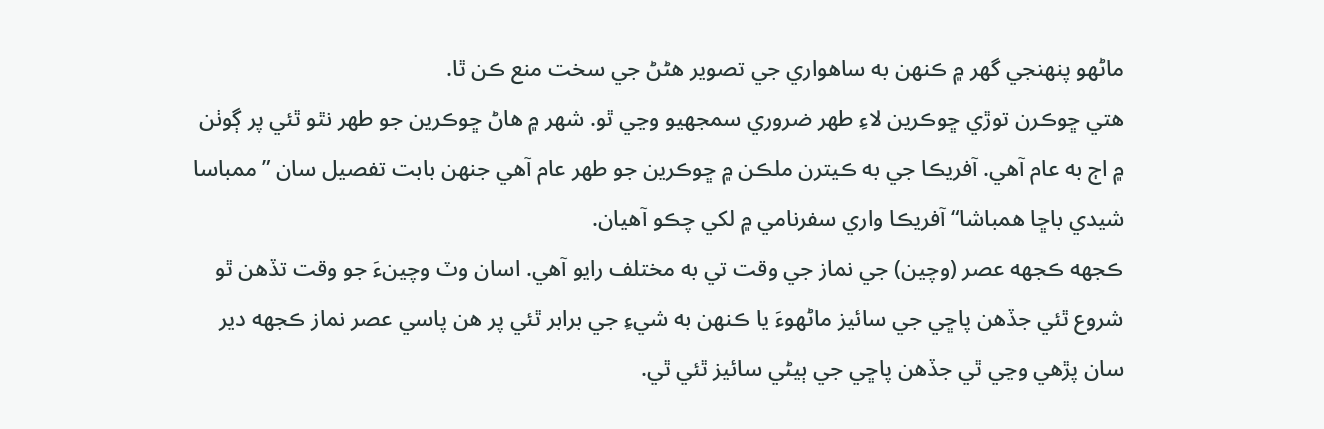ماڻهو پنهنجي گهر ۾ ڪنهن به ساهواري جي تصوير هڻڻ جي سخت منع ڪن ٿا.
هتي ڇوڪرن توڙي ڇوڪرين لاءِ طهر ضروري سمجھيو وڃي ٿو. شهر ۾ هاڻ ڇوڪرين جو طهر نٿو ٿئي پر ڳوٺن ۾ اڄ به عام آهي. آفريڪا جي به ڪيترن ملڪن ۾ ڇوڪرين جو طهر عام آهي جنهن بابت تفصيل سان ”ممباسا شيدي باڇا همباشا“ آفريڪا واري سفرنامي ۾ لکي چڪو آهيان.
ڪجهه ڪجهه عصر (وچين) جي نماز جي وقت تي به مختلف رايو آهي. اسان وٽ وچينءَ جو وقت تڏهن ٿو شروع ٿئي جڏهن پاڇي جي سائيز ماڻهوءَ يا ڪنهن به شيءِ جي برابر ٿئي پر هن پاسي عصر نماز ڪجهه دير سان پڙهي وڃي ٿي جڏهن پاڇي جي ٻيڻي سائيز ٿئي ٿي.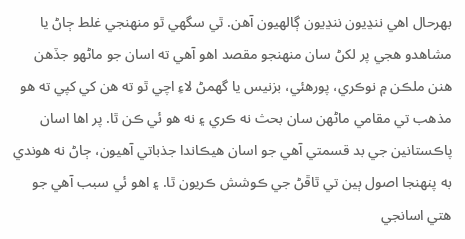بهرحال اهي ننڍيون ننڍيون ڳالهيون آهن. ٿي سگهي ٿو منهنجي غلط ڄاڻ يا مشاهدو هجي پر لکڻ سان منهنجو مقصد اهو آهي ته اسان جو ماڻهو جڏهن هنن ملڪن ۾ نوڪري، پورهئي، بزنيس يا گهمڻ لاءِ اچي ٿو ته هن کي کپي ته هو مذهب تي مقامي ماڻهن سان بحث نه ڪري ۽ نه هو ئي ڪن ٿا. پر اها اسان پاڪستانين جي بد قسمتي آهي جو اسان هيڪاندا جذباتي آهيون، ڄاڻ نه هوندي به پنهنجا اصول ٻين تي ٿاڦڻ جي ڪوشش ڪريون ٿا. ۽ اهو ئي سبب آهي جو هتي اسانجي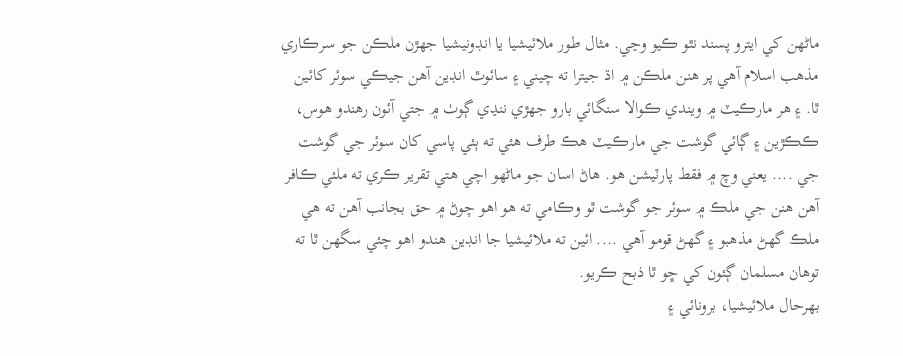ماڻهن کي ايترو پسند نٿو ڪيو وڃي. مثال طور ملائيشيا يا انڊونيشيا جهڙن ملڪن جو سرڪاري مذهب اسلام آهي پر هنن ملڪن ۾ اڌ جيترا ته چيني ۽ سائوٿ انڊين آهن جيڪي سوئر کائين ٿا. ۽ هر مارڪيٽ ۾ ويندي ڪوالا سنگائي بارو جهڙي ننڍي ڳوٺ ۾ جتي آئون رهندو هوس، ڪڪڙين ۽ ڳائي گوشت جي مارڪيٽ هڪ طرف هئي ته ٻئي پاسي کان سوئر جي گوشت جي .... يعني وچ ۾ فقط پارٽيشن هو. هاڻ اسان جو ماڻهو اچي هتي تقرير ڪري ته ملئي ڪافر آهن هنن جي ملڪ ۾ سوئر جو گوشت ٿو وڪامي ته هو اهو چوڻ ۾ حق بجانب آهن ته هي ملڪ گهڻ مذهبو ۽ گهڻ قومو آهي .... ائين ته ملائيشيا جا انڊين هندو اهو چئي سگهن ٿا ته توهان مسلمان ڳئون کي ڇو ٿا ذبح ڪريو.
بهرحال ملائيشيا، برونائي ۽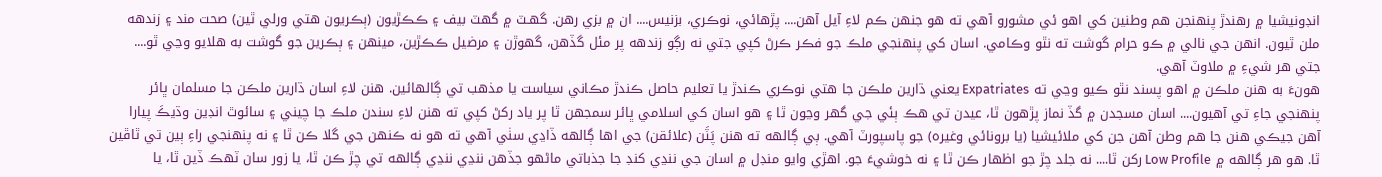انڊونيشيا ۾ رهندڙ پنهنجن هم وطنين کي اهو ئي مشورو آهي ته هو جنهن ڪم لاءِ آيل آهن.... پڙهائي، نوڪري، بزنيس.... ان ۾ بزي رهن. گهـٽ ۾ گهٽ بيف ۽ ڪڪڙيون (ٻڪريون هتي ورلي ٿين) صحت مند ۽ زندهه ملن ٿيون. انهن جي نالي ۾ ڪو حرام گوشت ته نٿو وڪامي. اسان کي پنهنجي ملڪ جو فڪر ڪرڻ کپي جتي نه رڳو زندهه پر مئل گڏهن، گھوڙن ۽ مرضيل ڪڪڙين، مينهن ۽ ٻڪرين جو گوشت به هلايو وڃي ٿو.... جتي هر شيءِ ۾ ملاوٽ آهي.
هونءَ به هنن ملڪن ۾ اهو پسند نٿو ڪيو وڃي ته Expatriates يعني ڌارين ملڪن جا هتي نوڪري ڪندڙ يا تعليم حاصل ڪندڙ مڪاني سياست يا مذهب تي ڳالهائين. هنن لاءِ اسان ڌارين ملڪن جا مسلمان ڀائر پنهنجي جاءِ تي آهيون.... اسان مسجدن ۾ گڏ نماز پڙهون ٿا، عيدن تي هڪ ٻئي جي گهر وڃون ٿا ۽ هو اسان کي اسلامي ڀائر سمجھن ٿا پر ياد رکڻ کپي ته هنن لاءِ سندن ملڪ جا چيني ۽ سائوٿ انڊين وڌيڪَ پيارا آهن جيڪي هنن جا هم وطن آهن جن کي ملائيشيا (يا برونائي وغيره) جو پاسپورٽ آهي. ٻي ڳالهه ته هنن پَٽَن (علائقن) جي اها ڳالهه ڏاڍي سٺي آهي ته هو نه ڪنهن جي گلا ڪن ٿا ۽ نه پنهنجي راءِ ٻين تي ٿاڦين ٿا. هو هر ڳالهه ۾ Low Profile رکن ٿا.... نه جلد چڙ جو اظهار ڪن ٿا ۽ نه خوشيءَ جو. اهڙي وايو منڊل ۾ اسان جي ننڍي کنڊ جا جذباتي ماڻهو جڏهن ننڍي ننڍي ڳالهه تي چڙ ڪن ٿا، يا زور سان ٽهڪ ڏين ٿا، يا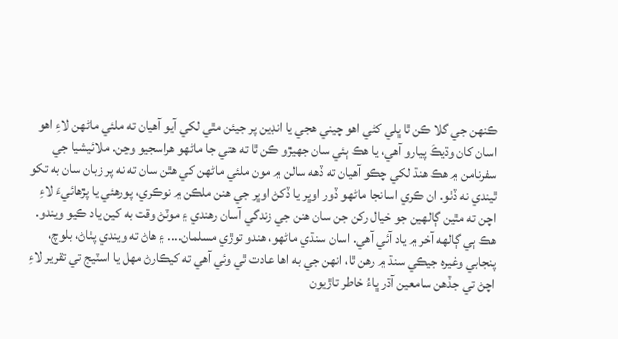ڪنهن جي گلا ڪن ٿا ڀلي کڻي اهو چيني هجي يا انڊين پر جيئن مٿي لکي آيو آهيان ته ملئي ماڻهن لاءِ اهو اسان کان وڌيڪَ پيارو آهي، يا هڪ ٻئي سان جھيڙو ڪن ٿا ته هتي جا ماڻهو هراسجيو وڃن. ملائيشيا جي سفرنامن ۾ هڪ هنڌ لکي چڪو آهيان ته ڏهه سالن ۾ مون ملئي ماڻهن کي هٿن سان ته نه پر زبان سان به تکو ٿيندي نه ڏٺو. ان ڪري اسانجا ماڻهو ڏور اوڀر يا ڏکڻ اوڀر جي هنن ملڪن ۾ نوڪري، پورهئي يا پڙهائيءَ لاءِ اچن ته مٿين ڳالهين جو خيال رکن جن سان هنن جي زندگي آسان رهندي ۽ موٽڻ وقت به کين ياد ڪيو ويندو.
هڪ ٻي ڳالهه آخر ۾ ياد آئي آهي. اسان سنڌي ماڻهو، هندو توڙي مسلمان.... ۽ هاڻ ته ويندي پٺاڻ، بلوچ، پنجابي وغيره جيڪي سنڌ ۾ رهن ٿا، انهن جي به اها عادت ٿي وئي آهي ته کيڪارڻ مهل يا اسٽيج تي تقرير لاءِ اچڻ تي جڏهن سامعين آڌر ڀاءُ خاطر تاڙيون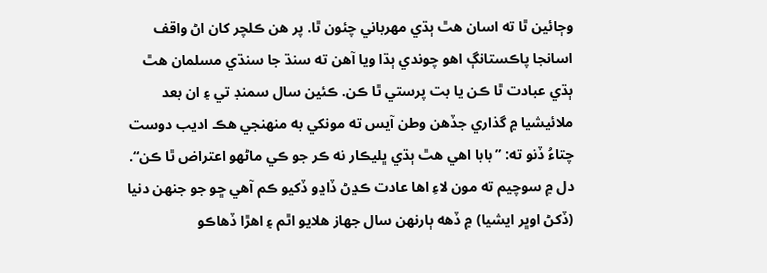وڄائين ٿا ته اسان هٿ ٻڌي مهرباني چئون ٿا. پر هن ڪلچر کان اڻ واقف اسانجا پاڪستانڳ اهو چوندي ٻڌا ويا آهن ته سنڌ جا سنڌي مسلمان هٿ ٻڌي عبادت ٿا ڪن يا بت پرستي ٿا ڪن. ڪئين سال سمنڊ تي ۽ ان بعد ملائيشيا ۾ گذاري جڏهن وطن آيس ته مونکي به منهنجي هڪ اديب دوست چتاءُ ڏنو ته: ”بابا اهي هٿ ٻڌي ڀليڪار نه ڪر جو ڪي ماڻهو اعتراض ٿا ڪن“. دل ۾ سوچيم ته مون لاءِ اها عادت ڪڍڻ ڏاڍو ڏکيو ڪم آهي ڇو جو جنهن دنيا (ڏکڻ اوڀر ايشيا) ۾ ڏهه ٻارنهن سال جهاز هلايو اٿم ۽ اهڙا ڏهاڪو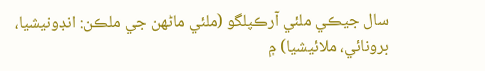سال جيڪي ملئي آرڪپلگو (ملئي ماڻهن جي ملڪن: انڊونيشيا، برونائي، ملائيشيا) ۾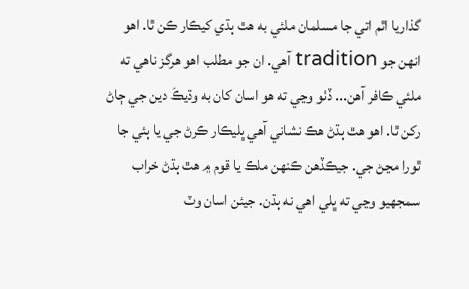گذاريا اٿم اتي جا مسلمان ملئي به هٿ ٻڌي کيڪار ڪن ٿا. اهو انهن جو tradition آهي. ان جو مطلب اهو هرگز ناهي ته ملئي ڪافر آهن... ڏٺو وڃي ته هو اسان کان به وڌيڪَ دين جي ڄاڻ رکن ٿا. اهو هٿ ٻڌڻ هڪ نشاني آهي ڀليڪار ڪرڻ جي يا ٻئي جا ٿورا مڃڻ جي. جيڪڏهن ڪنهن ملڪ يا قوم ۾ هٿ ٻڌڻ خراب سمجھيو وڃي ته ڀلي اهي نه ٻڌن. جيئن اسان وٽ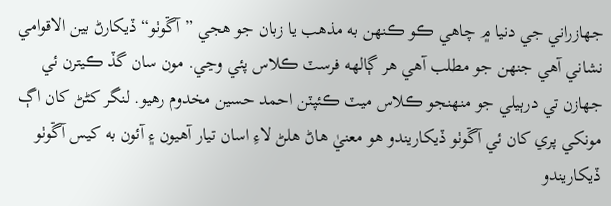جهازراني جي دنيا ۾ چاهي ڪو ڪنهن به مذهب يا زبان جو هجي ”آڱوٺو“ ڏيکارڻ بين الاقوامي نشاني آهي جنهن جو مطلب آهي هر ڳالهه فرسٽ ڪلاس پئي وڃي. مون سان گڏ ڪيترن ئي جهازن تي درٻيلي جو منهنجو ڪلاس ميٽ ڪئپٽن احمد حسين مخدوم رهيو. لنگر کڻڻ کان اڳ مونکي پري کان ئي آڱوٺو ڏيکاريندو هو معنيٰ هاڻ هلڻ لاءِ اسان تيار آهيون ۽ آئون به کيس آڱوٺو ڏيکاريندو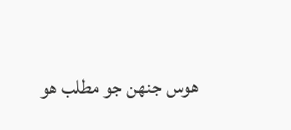هوس جنهن جو مطلب هو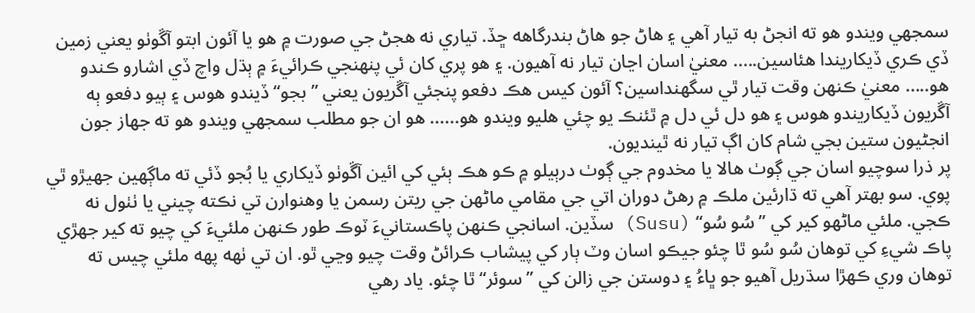سمجھي ويندو هو ته انجڻ به تيار آهي ۽ هاڻ جو هاڻ بندرگاهه ڇڏ. تياري نه هجڻ جي صورت ۾ هو يا آئون ابتو آڱوٺو يعني زمين ڏي ڪري ڏيکاريندا هئاسين..... معنيٰ اسان اڃان تيار نه آهيون. ۽ هو پري کان ئي پنهنجي ڪرائيءَ ۾ ٻڌل واچ ڏي اشارو ڪندو هو..... معنيٰ ڪنهن وقت تيار ٿي سگهنداسين؟ آئون کيس هڪ دفعو پنجئي آڱريون يعني ”بجو“ ڏيندو هوس ۽ ٻيو دفعو ٻه آڱريون ڏيکاريندو هوس ۽ هو دل ئي دل ۾ ٿئنڪ يو چئي هليو ويندو هو...... هو ان جو مطلب سمجھي ويندو هو ته جهاز جون انجڻيون ستين بجي شام کان اڳ تيار نه ٿينديون.
پر ذرا سوچيو اسان جي ڳوٺ هالا يا مخدوم جي ڳوٺ درٻيلو ۾ ڪو هڪ ٻئي کي ائين آڱوٺو ڏيکاري يا بُجو ڏئي ته ماڳهين جھيڙو ٿي پوي. سو بهتر آهي ته ڌارئين ملڪ ۾ رهڻ دوران اتي جي مقامي ماڻهن جي ريتن رسمن يا وهنوارن تي نڪته چيني يا ٺٺول نه ڪجي. ملئي ماڻهو کير کي ”سُو سُو“ (Susu) سڏين. اسانجي ڪنهن پاڪستانيءَ ٽوڪ طور ڪنهن ملئيءَ کي چيو ته کير جهڙي پاڪ شيءِ کي توهان سُو سُو ٿا چئو جيڪو اسان وٽ ٻار کي پيشاب ڪرائڻ وقت چيو وڃي ٿو. ان تي ٺهه پهه ملئي چيس ته توهان وري ڪهڙا سڌريل آهيو جو ڀاءُ ۽ دوستن جي زالن کي ”سوئر“ ٿا چئو. ياد رهي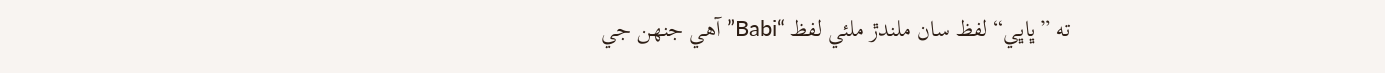ته ”ڀاڀي“ لفظ سان ملندڙ ملئي لفظ “Babi” آهي جنهن جي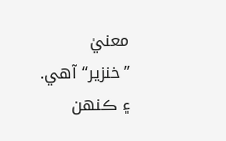معنيٰ ”خنزير“ آهي. ۽ ڪنهن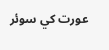عورت کي سوئر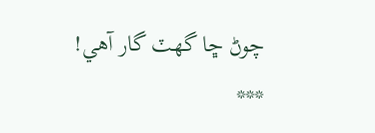چوڻ ڇا گهٽ گار آهي!
***